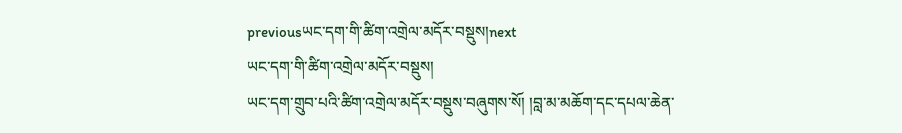previousཡང་དག་གི་ཚིག་འགྲེལ་མདོར་བསྡུས།next
ཡང་དག་གི་ཚིག་འགྲེལ་མདོར་བསྡུས།
ཡང་དག་གྲུབ་པའི་ཚིག་འགྲེལ་མདོར་བསྡུས་བཞུགས་སོ། །བླ་མ་མཆོག་དང་དཔལ་ཆེན་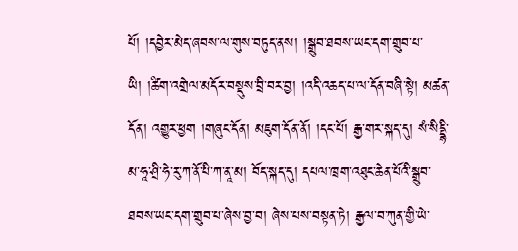པོ། །དབྱེར་མེད་ཞབས་ལ་གུས་བཏུད་ནས། །སྒྲུབ་ཐབས་ཡང་དག་གྲུབ་པ་ཡི། །ཚིག་འགྲེལ་མདོར་བསྡུས་བྲི་བར་བྱ། །འདི་འཆད་པ་ལ་དོན་བཞི་སྟེ། མཚན་དོན། འགྱུར་ཕྱག །གཞུང་དོན། མཇུག་དོན་ནོ། །དང་པོ། རྒྱ་གར་སྐད་དུ། སཾ་སིདྡྷི་མ་ཧཱ་ཤྲི་ཧེ་རུ་ཀ་ནོ་པི་ཀ་ནཱ་མ། བོད་སྐད་དུ། དཔལ་ཁྲག་འཐུང་ཆེན་པོའི་སྒྲུབ་ཐབས་ཡང་དག་གྲུབ་པ་ཞེས་བྱ་བ། ཞེས་པས་བསྟན་ཏེ། རྒྱལ་བ་ཀུན་གྱི་ཡེ་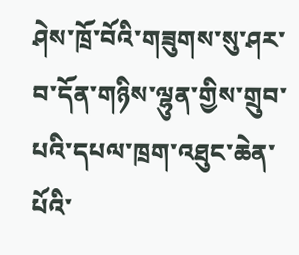ཤེས་ཁྲོ་བོའི་གཟུགས་སུ་ཤར་བ་དོན་གཉིས་ལྷུན་གྱིས་གྲུབ་པའི་དཔལ་ཁྲག་འཐུང་ཆེན་པོའི་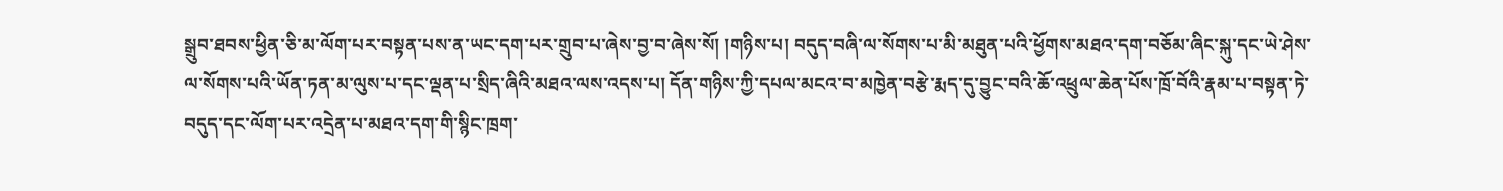སྒྲུབ་ཐབས་ཕྱིན་ཅི་མ་ལོག་པར་བསྟན་པས་ན་ཡང་དག་པར་གྲུབ་པ་ཞེས་བྱ་བ་ཞེས་སོ། །གཉིས་པ། བདུད་བཞི་ལ་སོགས་པ་མི་མཐུན་པའི་ཕྱོགས་མཐའ་དག་བཅོམ་ཞིང་སྐུ་དང་ཡེ་ཤེས་ལ་སོགས་པའི་ཡོན་ཏན་མ་ལུས་པ་དང་ལྡན་པ་སྲིད་ཞིའི་མཐའ་ལས་འདས་པ། དོན་གཉིས་ཀྱི་དཔལ་མངའ་བ་མཁྱེན་བརྩེ་རྨད་དུ་བྱུང་བའི་ཆོ་འཕྲུལ་ཆེན་པོས་ཁྲོ་བོའི་རྣམ་པ་བསྟན་ཏེ་བདུད་དང་ལོག་པར་འདྲེན་པ་མཐའ་དག་གི་སྙིང་ཁྲག་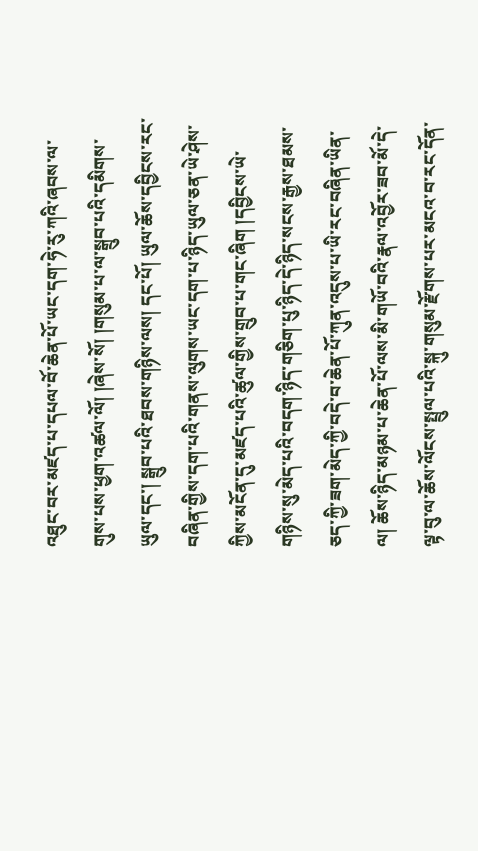འཐུང་བར་མཛད་པ་དཔལ་བོ་ཆེན་པོ་ཡང་དག་ཧེ་རུ་ཀའི་ཞབས་ལ་གུས་པས་ཕྱག་འཚལ་ལོ། །ཞེས་སོ། །གསུམ་པ་ལ་སྒྲུབ་པའི་དམིགས་ཡུལ་དང་། སྒྲུབ་པའི་ཐབས་གཉིས་ལས། དང་པོ། ཡུལ་ཆོས་དབྱིངས་རང་བཞིན་གྱིས་དག་པའི་གནས་ལུགས་ཡང་དག་པ་ཉིད་ཡུལ་ཅན་ཡེ་ཤེས་ཀྱིས་མངོན་དུ་མཛད་པའི་ཚུལ་གྱིས་གྲུབ་པ་གང་ཞིག །དབྱིངས་ཡེ་གཉིས་སུ་མེད་པའི་བདག་ཉིད་གཅིག་པུ་ཉིད་དེ་ཉིད་སངས་རྒྱས་ཐམས་ཅད་ཀྱི་ཟག་མེད་ཀྱི་བདེ་བ་ཆེན་པོ་ཀུན་འདུས་པ་ཡི་རང་བཞིན་ཡིན་ལ། ཆོས་ཉིད་མཉམ་པ་ཆེན་པོ་ལས་མི་གཡོ་བའི་རྣལ་འབྱོར་ཟབ་མོ་དེ་ལྟ་བུ་ལ་ཆོས་ལོངས་སྤྲུལ་པའི་སྐུ་གསུམ་རྫོགས་པར་མངའ་བ་རང་དོན་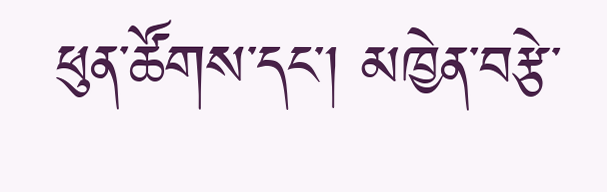ཕུན་ཚོགས་དང་། མཁྱེན་བརྩེ་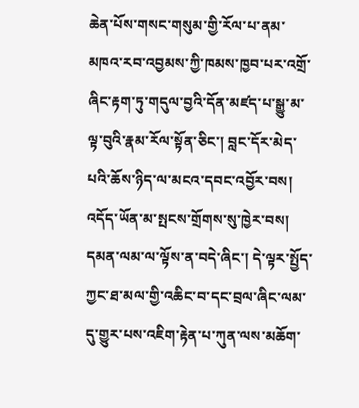ཆེན་པོས་གསང་གསུམ་གྱི་རོལ་པ་ནམ་མཁའ་རབ་འབྱམས་ཀྱི་ཁམས་ཁྱབ་པར་འགྲོ་ཞིང་རྟག་ཏུ་གདུལ་བྱའི་དོན་མཛད་པ་སྒྱུ་མ་ལྟ་བུའི་རྣམ་རོལ་སྟོན་ཅིང་། བླང་དོར་མེད་པའི་ཆོས་ཉིད་ལ་མངའ་དབང་འབྱོར་བས། འདོད་ཡོན་མ་སྤངས་གྲོགས་སུ་ཁྱེར་བས། དམན་ལམ་ལ་ལྟོས་ན་བདེ་ཞིང་། དེ་ལྟར་སྤྱོད་ཀྱང་ཐ་མལ་གྱི་འཆིང་བ་དང་བྲལ་ཞིང་ལམ་དུ་གྱུར་པས་འཇིག་རྟེན་པ་ཀུན་ལས་མཆོག་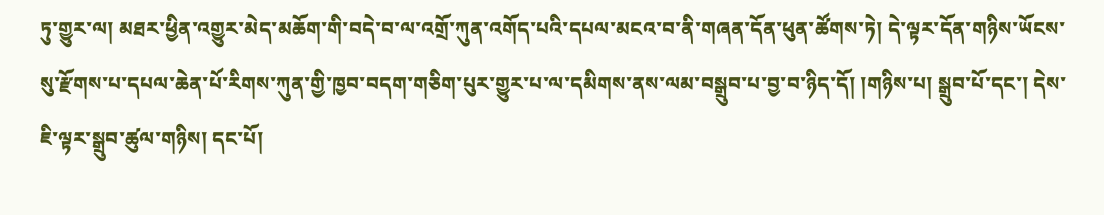ཏུ་གྱུར་ལ། མཐར་ཕྱིན་འགྱུར་མེད་མཆོག་གི་བདེ་བ་ལ་འགྲོ་ཀུན་འགོད་པའི་དཔལ་མངའ་བ་ནི་གཞན་དོན་ཕུན་ཚོགས་ཏེ། དེ་ལྟར་དོན་གཉིས་ཡོངས་སུ་རྫོགས་པ་དཔལ་ཆེན་པོ་རིགས་ཀུན་གྱི་ཁྱབ་བདག་གཅིག་པུར་གྱུར་པ་ལ་དམིགས་ནས་ལམ་བསྒྲུབ་པ་བྱ་བ་ཉིད་དོ། །གཉིས་པ། སྒྲུབ་པོ་དང་། དེས་ཇི་ལྟར་སྒྲུབ་ཚུལ་གཉིས། དང་པོ།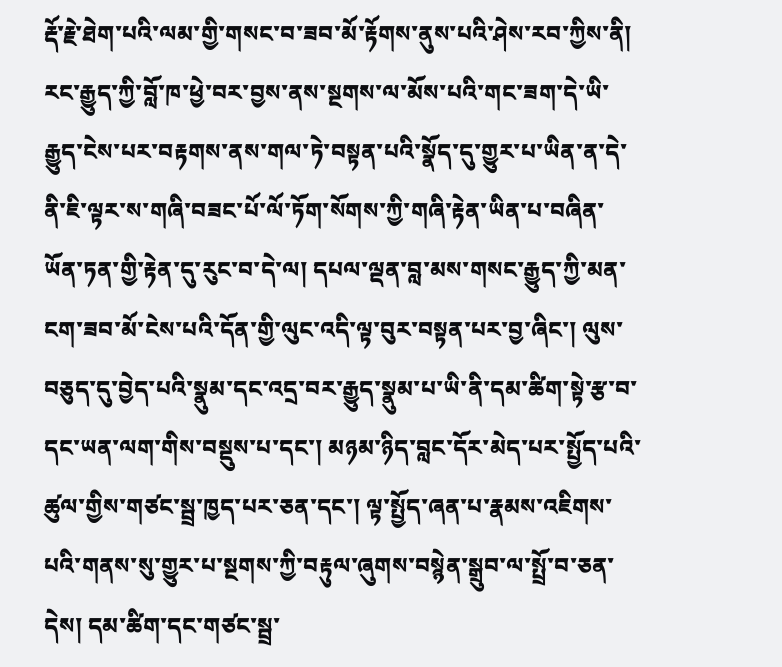རྡོ་རྗེ་ཐེག་པའི་ལམ་གྱི་གསང་བ་ཟབ་མོ་རྟོགས་ནུས་པའི་ཤེས་རབ་ཀྱིས་ནི། རང་རྒྱུད་ཀྱི་བློ་ཁ་ཕྱེ་བར་བྱས་ནས་སྔགས་ལ་མོས་པའི་གང་ཟག་དེ་ཡི་རྒྱུད་ངེས་པར་བརྟགས་ནས་གལ་ཏེ་བསྟན་པའི་སྣོད་དུ་གྱུར་པ་ཡིན་ན་དེ་ནི་ཇི་ལྟར་ས་གཞི་བཟང་པོ་ལོ་ཏོག་སོགས་ཀྱི་གཞི་རྟེན་ཡིན་པ་བཞིན་ཡོན་ཏན་གྱི་རྟེན་དུ་རུང་བ་དེ་ལ། དཔལ་ལྡན་བླ་མས་གསང་རྒྱུད་ཀྱི་མན་ངག་ཟབ་མོ་ངེས་པའི་དོན་གྱི་ལུང་འདི་ལྟ་བུར་བསྟན་པར་བྱ་ཞིང་། ལུས་བཅུད་དུ་བྱེད་པའི་སྣུམ་དང་འདྲ་བར་རྒྱུད་སྣུམ་པ་ཡི་ནི་དམ་ཚིག་སྟེ་རྩ་བ་དང་ཡན་ལག་གིས་བསྡུས་པ་དང་། མཉམ་ཉིད་བླང་དོར་མེད་པར་སྤྱོད་པའི་ཚུལ་གྱིས་གཙང་སྦྲ་ཁྱད་པར་ཅན་དང་། ལྟ་སྤྱོད་ཞན་པ་རྣམས་འཇིགས་པའི་གནས་སུ་གྱུར་པ་སྔགས་ཀྱི་བརྟུལ་ཞུགས་བསྙེན་སྒྲུབ་ལ་སྤྲོ་བ་ཅན་དེས། དམ་ཚིག་དང་གཙང་སྦྲ་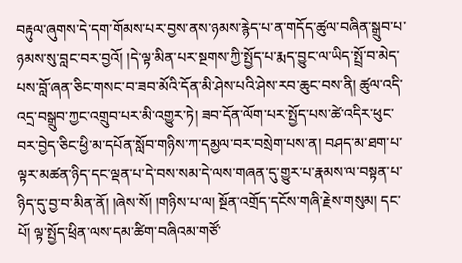བརྟུལ་ཞུགས་དེ་དག་གོམས་པར་བྱས་ནས་ཉམས་རྙེད་པ་ན་གདོད་ཚུལ་བཞིན་སྒྲུབ་པ་ཉམས་སུ་བླང་བར་བྱའོ། །དེ་ལྟ་མིན་པར་སྔགས་ཀྱི་སྤྱོད་པ་རྨད་བྱུང་ལ་ཡིད་སྤྲོ་བ་མེད་པས་བློ་ཞན་ཅིང་གསང་བ་ཟབ་མོའི་དོན་མི་ཤེས་པའི་ཤེས་རབ་ཆུང་བས་ནི། ཚུལ་འདི་འདྲ་བསྒྲུབ་ཀྱང་འགྲུབ་པར་མི་འགྱུར་ཏེ། ཟབ་དོན་ལོག་པར་སྤྱོད་པས་ཚེ་འདིར་ཕུང་བར་བྱེད་ཅིང་ཕྱི་མ་དཔོན་སློབ་གཉིས་ཀ་དམྱལ་བར་བསྲེག་པས་ན། བཤད་མ་ཐག་པ་ལྟར་མཚན་ཉིད་དང་ལྡན་པ་དེ་བས་སམ་དེ་ལས་གཞན་དུ་གྱུར་པ་རྣམས་ལ་བསྟན་པ་ཉིད་དུ་བྱ་བ་མིན་ནོ། །ཞེས་སོ། །གཉིས་པ་ལ། སྔོན་འགྲོད་དངོས་གཞི་རྗེས་གསུམ། དང་པོ། ལྟ་སྤྱོད་ཕྲིན་ལས་དམ་ཚིག་བཞིའམ་གཙོ་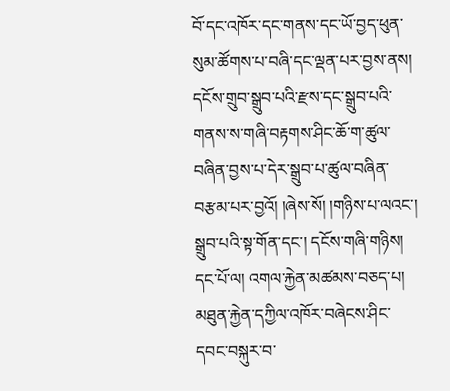བོ་དང་འཁོར་དང་གནས་དང་ཡོ་བྱད་ཕུན་སུམ་ཚོགས་པ་བཞི་དང་ལྡན་པར་བྱས་ནས། དངོས་གྲུབ་སྒྲུབ་པའི་རྫས་དང་སྒྲུབ་པའི་གནས་ས་གཞི་བརྟགས་ཤིང་ཆོ་ག་ཚུལ་བཞིན་བྱས་པ་དེར་སྒྲུབ་པ་ཚུལ་བཞིན་བརྩམ་པར་བྱའོ། །ཞེས་སོ། །གཉིས་པ་ལའང་། སྒྲུབ་པའི་སྟ་གོན་དང་། དངོས་གཞི་གཉིས། དང་པོ་ལ། འགལ་རྐྱེན་མཚམས་བཅད་པ། མཐུན་རྐྱེན་དཀྱིལ་འཁོར་བཞེངས་ཤིང་དབང་བསྐུར་བ་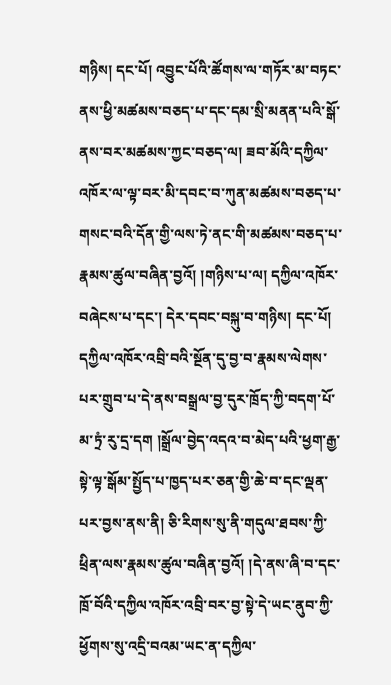གཉིས། དང་པོ། འབྱུང་པོའི་ཚོགས་ལ་གཏོར་མ་བཏང་ནས་ཕྱི་མཚམས་བཅད་པ་དང་དམ་སྲི་མནན་པའི་སྒོ་ནས་བར་མཚམས་ཀྱང་བཅད་ལ། ཟབ་མོའི་དཀྱིལ་འཁོར་ལ་ལྟ་བར་མི་དབང་བ་ཀུན་མཚམས་བཅད་པ་གསང་བའི་དོན་གྱི་ལས་ཏེ་ནང་གི་མཚམས་བཅད་པ་རྣམས་ཚུལ་བཞིན་བྱའོ། །གཉིས་པ་ལ། དཀྱིལ་འཁོར་བཞེངས་པ་དང་། དེར་དབང་བསྐུ་བ་གཉིས། དང་པོ། དཀྱིལ་འཁོར་འབྲི་བའི་སྔོན་དུ་བྱ་བ་རྣམས་ལེགས་པར་གྲུབ་པ་དེ་ནས་བསྒྲལ་བྱ་དུར་ཁྲོད་ཀྱི་བདག་པོ་མ་ཏྲཾ་རུ་དྲ་དག །སྒྲོལ་བྱེད་འདའ་བ་མེད་པའི་ཕྱག་རྒྱ་སྟེ་ལྟ་སྒོམ་སྤྱོད་པ་ཁྱད་པར་ཅན་གྱི་ཆེ་བ་དང་ལྡན་པར་བྱས་ནས་ནི། ཅི་རིགས་སུ་ནི་གདུལ་ཐབས་ཀྱི་ཕྲིན་ལས་རྣམས་ཚུལ་བཞིན་བྱའོ། །དེ་ནས་ཞི་བ་དང་ཁྲོ་བོའི་དཀྱིལ་འཁོར་འབྲི་བར་བྱ་སྟེ་དེ་ཡང་ནུབ་ཀྱི་ཕྱོགས་སུ་འདྲི་བའམ་ཡང་ན་དཀྱིལ་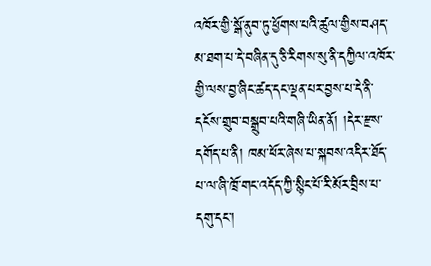འཁོར་གྱི་སྒོ་ནུབ་ཏུ་ཕྱོགས་པའི་ཚུལ་གྱིས་བཤད་མ་ཐག་པ་དེ་བཞིན་དུ་ཅི་རིགས་སུ་ནི་དཀྱིལ་འཁོར་གྱི་ལས་བྱ་ཞིང་ཚད་དང་ལྡན་པར་བྱས་པ་དེ་ནི་དངོས་གྲུབ་བསྒྲུབ་པའི་གཞི་ཡིན་ནོ། །དེར་རྫས་དགོད་པ་ནི། ཁམ་ཕོར་ཞེས་པ་སྐབས་འདིར་ཐོད་པ་ལ་ཞི་ཁྲོ་གང་འདོད་ཀྱི་སྙིང་པོ་རི་མོར་བྲིས་པ་དགུ་དང་།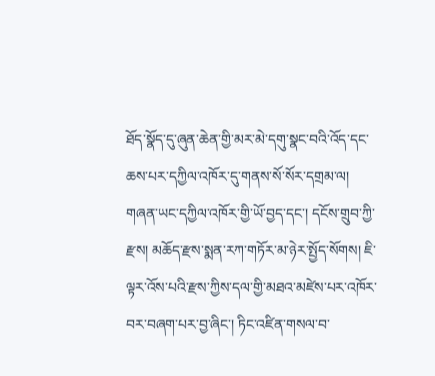ཐོད་སྣོད་དུ་ཞུན་ཆེན་གྱི་མར་མེ་དགུ་སྣང་བའི་འོད་དང་ཆས་པར་དཀྱིལ་འཁོར་དུ་གནས་སོ་སོར་དགྲམ་ལ། གཞན་ཡང་དཀྱིལ་འཁོར་གྱི་ཡོ་བྱད་དང་། དངོས་གྲུབ་ཀྱི་རྫས། མཆོད་རྫས་སྨན་རཀ་གཏོར་མ་ཉེར་སྤྱོད་སོགས། ཇི་ལྟར་འོས་པའི་རྫས་ཀྱིས་དལ་གྱི་མཐའ་མཛེས་པར་འཁོར་བར་བཞག་པར་བྱ་ཞིང་། ཏིང་འཛིན་གསལ་བ་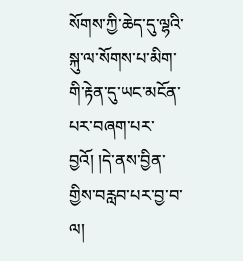སོགས་ཀྱི་ཆེད་དུ་ལྷའི་སྐུ་ལ་སོགས་པ་མིག་གི་རྟེན་དུ་ཡང་མངོན་པར་བཞག་པར་བྱའོ། །དེ་ནས་བྱིན་གྱིས་བརླབ་པར་བྱ་བ་ལ།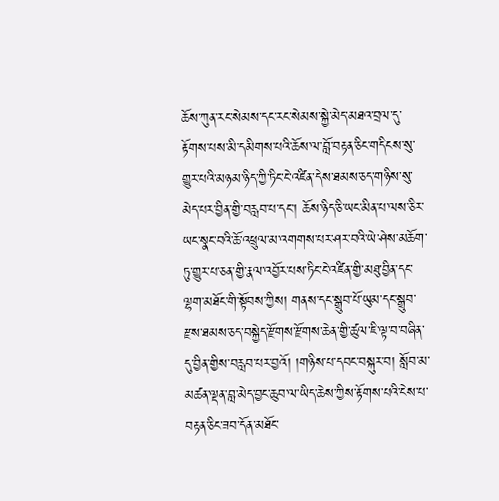ཆོས་ཀུན་རང་སེམས་དང་རང་སེམས་སྐྱེ་མེད་མཐའ་བྲལ་དུ་རྟོགས་པས་མི་དམིགས་པའི་ཆོས་ལ་བློ་བརྟན་ཅིང་གདིངས་སུ་གྱུར་པའི་མཉམ་ཉིད་ཀྱི་ཏིང་ངེ་འཛིན་དེས་ཐམས་ཅད་གཉིས་སུ་མེད་པར་བྱིན་གྱི་བརླབ་པ་དང་། ཆོས་ཉིད་ཅི་ཡང་མིན་པ་ལས་ཅིར་ཡང་སྣང་བའི་ཆོ་འཕྲུལ་མ་འགགས་པར་ཤར་བའི་ཡེ་ཤེས་མཆོག་ཏུ་གྱུར་པ་ཅན་གྱི་རྣལ་འབྱོར་པས་ཏིང་ངེ་འཛིན་གྱི་མཐུ་བྱིན་དང་ལྷག་མཐོང་གི་སྟོབས་ཀྱིས། གནས་དང་སྒྲུབ་པོ་ཡུམ་དང་སྒྲུབ་རྫས་ཐམས་ཅད་བསྐྱེད་རྫོགས་རྫོགས་ཆེན་གྱི་ཚུལ་ཇི་ལྟ་བ་བཞིན་དུ་བྱིན་གྱིས་བརླབ་པར་བྱའོ། །གཉིས་པ་དབང་བསྐུར་བ། སློབ་མ་མཚན་ལྡན་བླ་མེད་བྱང་ཆུབ་ལ་ཡིད་ཆེས་ཀྱིས་རྟོགས་པའི་ངེས་པ་བརྟན་ཅིང་ཟབ་དོན་མཐོང་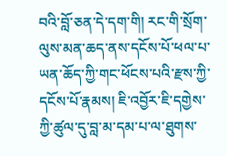བའི་བློ་ཅན་དེ་དག་གི། རང་གི་སྲོག་ལུས་མན་ཆད་ནས་དངོས་པོ་ཕལ་པ་ཡན་ཆོད་ཀྱི་གང་ཕོངས་པའི་རྫས་ཀྱི་དངོས་པོ་རྣམས། ཇི་འབྱོར་ཇི་དགྱེས་ཀྱི་ཚུལ་དུ་བླ་མ་དམ་པ་ལ་ཐུགས་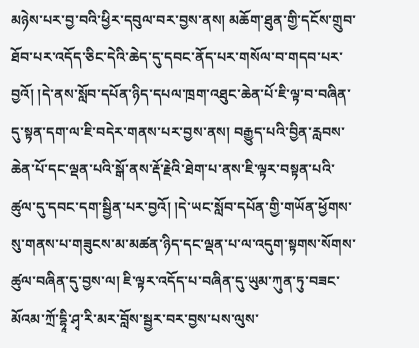མཉེས་པར་བྱ་བའི་ཕྱིར་དབུལ་བར་བྱས་ནས། མཆོག་ཐུན་གྱི་དངོས་གྲུབ་ཐོབ་པར་འདོད་ཅིང་དེའི་ཆེད་དུ་དབང་ནོད་པར་གསོལ་བ་གདབ་པར་བྱའོ། །དེ་ནས་སློབ་དཔོན་ཉིད་དཔལ་ཁྲག་འཐུང་ཆེན་པོ་ཇི་ལྟ་བ་བཞིན་དུ་སྟན་དག་ལ་ཇི་བདེར་གནས་པར་བྱས་ནས། བརྒྱུད་པའི་བྱིན་རླབས་ཆེན་པོ་དང་ལྡན་པའི་སྒོ་ནས་རྡོ་རྗེའི་ཐེག་པ་ནས་ཇི་ལྟར་བསྟན་པའི་ཚུལ་དུ་དབང་དག་སྦྱིན་པར་བྱའོ། །དེ་ཡང་སློབ་དཔོན་གྱི་གཡོན་ཕྱོགས་སུ་གནས་པ་གཟུངས་མ་མཚན་ཉིད་དང་ལྡན་པ་ལ་འདུག་སྟགས་སོགས་ཚུལ་བཞིན་དུ་བྱས་ལ། ཇི་ལྟར་འདོད་པ་བཞིན་དུ་ཡུམ་ཀུན་ཏུ་བཟང་མོའམ་ཀྲོ་དྷཱི་ཤྭ་རི་མར་བློས་སྦྱར་བར་བྱས་པས་ལུས་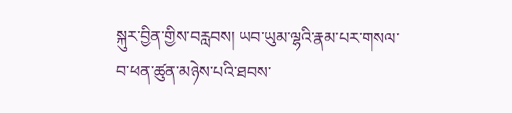སྐུར་བྱིན་གྱིས་བརླབས། ཡབ་ཡུམ་ལྷའི་རྣམ་པར་གསལ་བ་ཕན་ཚུན་མཉེས་པའི་ཐབས་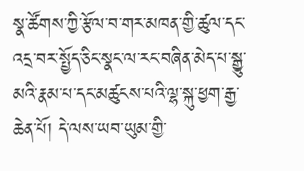སྣ་ཚོགས་ཀྱི་རྩོལ་བ་གར་མཁན་གྱི་ཚུལ་དང་འདྲ་བར་སྤྱོད་ཅིང་སྣང་ལ་རང་བཞིན་མེད་པ་སྒྱུ་མའི་རྣམ་པ་དང་མཚུངས་པའི་ལྷ་སྐུ་ཕྱག་རྒྱ་ཆེན་པོ། དེ་ལས་ཡབ་ཡུམ་གྱི་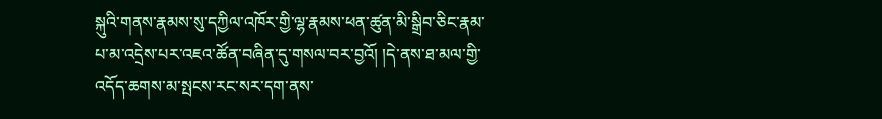སྐུའི་གནས་རྣམས་སུ་དཀྱིལ་འཁོར་གྱི་ལྷ་རྣམས་ཕན་ཚུན་མི་སྒྲིབ་ཅིང་རྣམ་པ་མ་འདྲེས་པར་འཇའ་ཚོན་བཞིན་དུ་གསལ་བར་བྱའོ། །དེ་ནས་ཐ་མལ་གྱི་འདོད་ཆགས་མ་སྤངས་རང་སར་དག་ནས་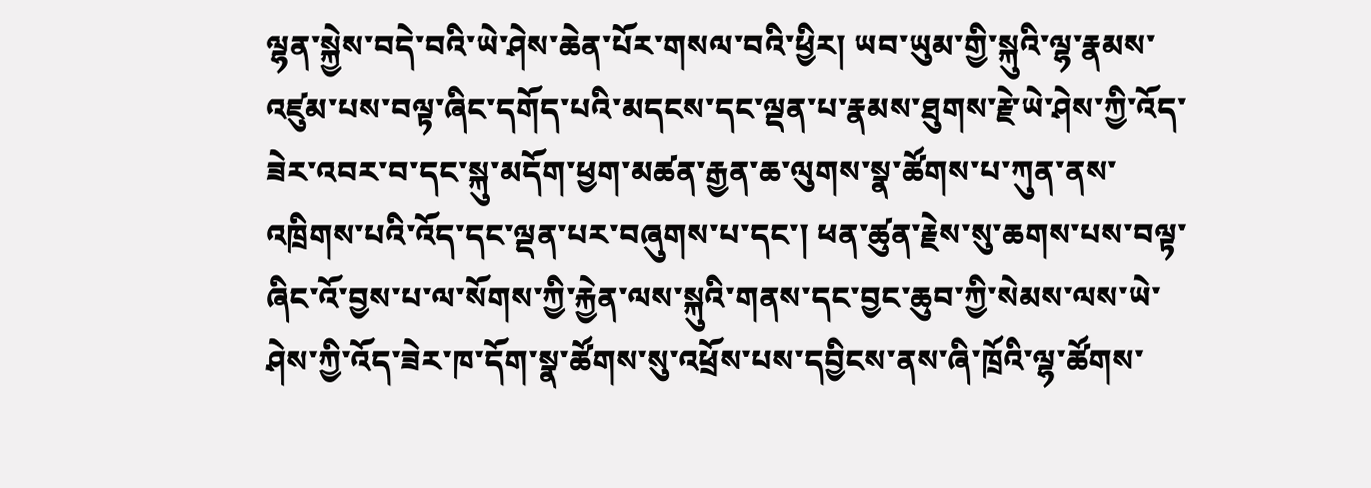ལྷན་སྐྱེས་བདེ་བའི་ཡེ་ཤེས་ཆེན་པོར་གསལ་བའི་ཕྱིར། ཡབ་ཡུམ་གྱི་སྐུའི་ལྷ་རྣམས་འཛུམ་པས་བལྟ་ཞིང་དགོད་པའི་མདངས་དང་ལྡན་པ་རྣམས་ཐུགས་རྗེ་ཡེ་ཤེས་ཀྱི་འོད་ཟེར་འབར་བ་དང་སྐུ་མདོག་ཕྱག་མཚན་རྒྱན་ཆ་ལུགས་སྣ་ཚོགས་པ་ཀུན་ནས་འཁྲིགས་པའི་འོད་དང་ལྡན་པར་བཞུགས་པ་དང་། ཕན་ཚུན་རྗེས་སུ་ཆགས་པས་བལྟ་ཞིང་འོ་བྱས་པ་ལ་སོགས་ཀྱི་རྐྱེན་ལས་སྐུའི་གནས་དང་བྱང་ཆུབ་ཀྱི་སེམས་ལས་ཡེ་ཤེས་ཀྱི་འོད་ཟེར་ཁ་དོག་སྣ་ཚོགས་སུ་འཕྲོས་པས་དབྱིངས་ནས་ཞི་ཁྲོའི་ལྷ་ཚོགས་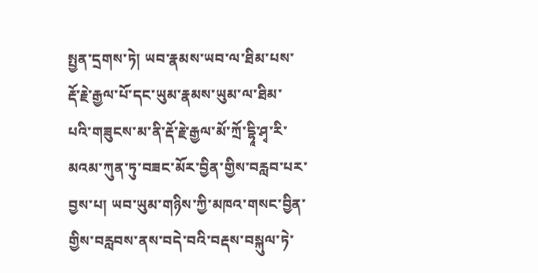སྤྱན་དྲགས་ཏེ། ཡབ་རྣམས་ཡབ་ལ་ཐིམ་པས་རྡོ་རྗེ་རྒྱལ་པོ་དང་ཡུམ་རྣམས་ཡུམ་ལ་ཐིམ་པའི་གཟུངས་མ་ནི་རྡོ་རྗེ་རྒྱལ་མོ་ཀྲོ་དྷཱི་ཤྭ་རི་མའམ་ཀུན་ཏུ་བཟང་མོར་བྱིན་གྱིས་བརླབ་པར་བྱས་པ། ཡབ་ཡུམ་གཉིས་ཀྱི་མཁའ་གསང་བྱིན་གྱིས་བརླབས་ནས་བདེ་བའི་བརྡས་བསྐུལ་ཏེ་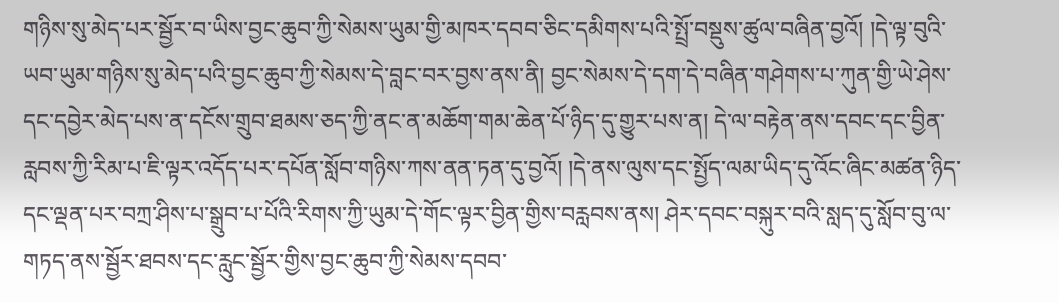གཉིས་སུ་མེད་པར་སྦྱོར་བ་ཡིས་བྱང་ཆུབ་ཀྱི་སེམས་ཡུམ་གྱི་མཁར་དབབ་ཅིང་དམིགས་པའི་སྤྲོ་བསྡུས་ཚུལ་བཞིན་བྱའོ། །དེ་ལྟ་བུའི་ཡབ་ཡུམ་གཉིས་སུ་མེད་པའི་བྱང་ཆུབ་ཀྱི་སེམས་དེ་བླང་བར་བྱས་ནས་ནི། བྱང་སེམས་དེ་དག་དེ་བཞིན་གཤེགས་པ་ཀུན་གྱི་ཡེ་ཤེས་དང་དབྱེར་མེད་པས་ན་དངོས་གྲུབ་ཐམས་ཅད་ཀྱི་ནང་ན་མཆོག་གམ་ཆེན་པོ་ཉིད་དུ་གྱུར་པས་ན། དེ་ལ་བརྟེན་ནས་དབང་དང་བྱིན་རླབས་ཀྱི་རིམ་པ་ཇི་ལྟར་འདོད་པར་དཔོན་སློབ་གཉིས་ཀས་ནན་ཏན་དུ་བྱའོ། །དེ་ནས་ལུས་དང་སྤྱོད་ལམ་ཡིད་དུ་འོང་ཞིང་མཚན་ཉིད་དང་ལྡན་པར་བཀྲ་ཤིས་པ་སྒྲུབ་པ་པོའི་རིགས་ཀྱི་ཡུམ་དེ་གོང་ལྟར་བྱིན་གྱིས་བརླབས་ནས། ཤེར་དབང་བསྐུར་བའི་སླད་དུ་སློབ་བུ་ལ་གཏད་ནས་སྦྱོར་ཐབས་དང་རླུང་སྦྱོར་གྱིས་བྱང་ཆུབ་ཀྱི་སེམས་དབབ་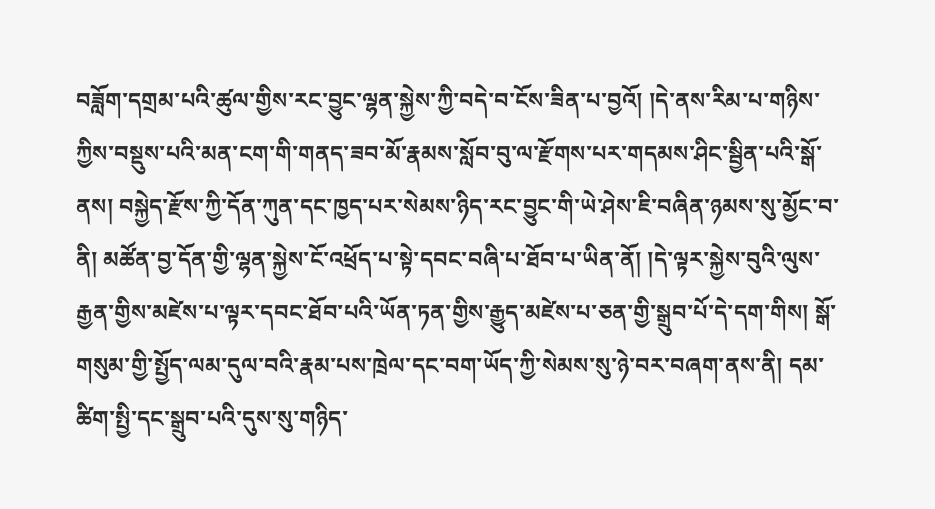བཟློག་དགྲམ་པའི་ཚུལ་གྱིས་རང་བྱུང་ལྷན་སྐྱེས་ཀྱི་བདེ་བ་ངོས་ཟིན་པ་བྱའོ། །དེ་ནས་རིམ་པ་གཉིས་ཀྱིས་བསྡུས་པའི་མན་ངག་གི་གནད་ཟབ་མོ་རྣམས་སློབ་བུ་ལ་རྫོགས་པར་གདམས་ཤིང་སྦྱིན་པའི་སྒོ་ནས། བསྐྱེད་རྫོས་ཀྱི་དོན་ཀུན་དང་ཁྱད་པར་སེམས་ཉིད་རང་བྱུང་གི་ཡེ་ཤེས་ཇི་བཞིན་ཉམས་སུ་མྱོང་བ་ནི། མཚོན་བྱ་དོན་གྱི་ལྷན་སྐྱེས་ངོ་འཕྲོད་པ་སྟེ་དབང་བཞི་པ་ཐོབ་པ་ཡིན་ནོ། །དེ་ལྟར་སྐྱེས་བུའི་ལུས་རྒྱན་གྱིས་མཛེས་པ་ལྟར་དབང་ཐོབ་པའི་ཡོན་ཏན་གྱིས་རྒྱུད་མཛེས་པ་ཅན་གྱི་སྒྲུབ་པོ་དེ་དག་གིས། སྒོ་གསུམ་གྱི་སྤྱོད་ལམ་དུལ་བའི་རྣམ་པས་ཁྲེལ་དང་བག་ཡོད་ཀྱི་སེམས་སུ་ཉེ་བར་བཞག་ནས་ནི། དམ་ཚིག་སྤྱི་དང་སྒྲུབ་པའི་དུས་སུ་གཉིད་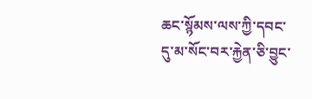ཆང་སྙོམས་ལས་ཀྱི་དབང་དུ་མ་སོང་བར་རྐྱེན་ཅི་བྱུང་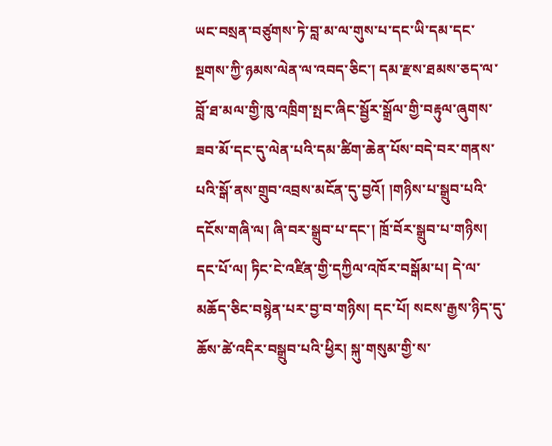ཡང་བསྲན་བཙུགས་ཏེ་བླ་མ་ལ་གུས་པ་དང་ཡི་དམ་དང་སྔགས་ཀྱི་ཉམས་ལེན་ལ་འབད་ཅིང་། དམ་རྫས་ཐམས་ཅད་ལ་བློ་ཐ་མལ་གྱི་ཁུ་འཁྲིག་སྤང་ཞིང་སྦྱོར་སྒྲོལ་གྱི་བརྟུལ་ཞུགས་ཟབ་མོ་དང་དུ་ལེན་པའི་དམ་ཚིག་ཆེན་པོས་བདེ་བར་གནས་པའི་སྒོ་ནས་གྲུབ་འབྲས་མངོན་དུ་བྱའོ། །གཉིས་པ་སྒྲུབ་པའི་དངོས་གཞི་ལ། ཞི་བར་སྒྲུབ་པ་དང་། ཁྲོ་བོར་སྒྲུབ་པ་གཉིས། དང་པོ་ལ། ཏིང་ངེ་འཛིན་གྱི་དཀྱིལ་འཁོར་བསྒོམ་པ། དེ་ལ་མཆོད་ཅིང་བསྙེན་པར་བྱ་བ་གཉིས། དང་པོ། སངས་རྒྱས་ཉིད་དུ་ཆོས་ཚེ་འདིར་བསྒྲུབ་པའི་ཕྱིར། སྐུ་གསུམ་གྱི་ས་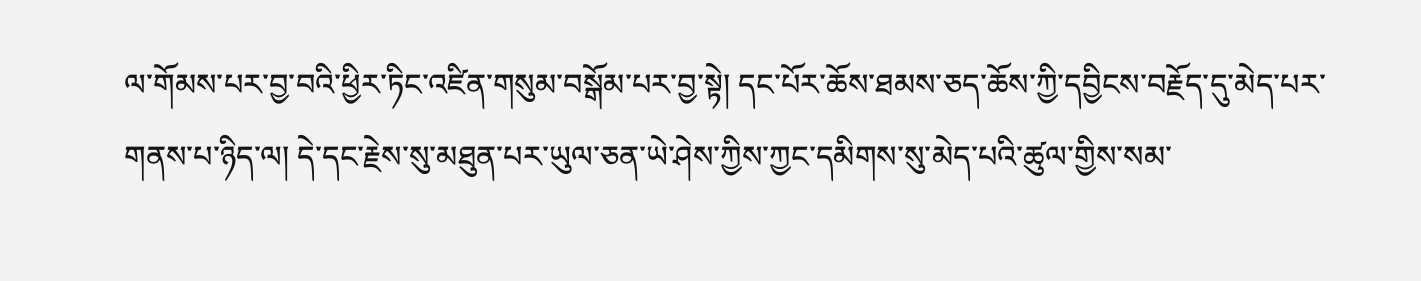ལ་གོམས་པར་བྱ་བའི་ཕྱིར་ཏིང་འཛིན་གསུམ་བསྒོམ་པར་བྱ་སྟེ། དང་པོར་ཆོས་ཐམས་ཅད་ཆོས་ཀྱི་དབྱིངས་བརྗོད་དུ་མེད་པར་གནས་པ་ཉིད་ལ། དེ་དང་རྗེས་སུ་མཐུན་པར་ཡུལ་ཅན་ཡེ་ཤེས་ཀྱིས་ཀྱང་དམིགས་སུ་མེད་པའི་ཚུལ་གྱིས་སམ་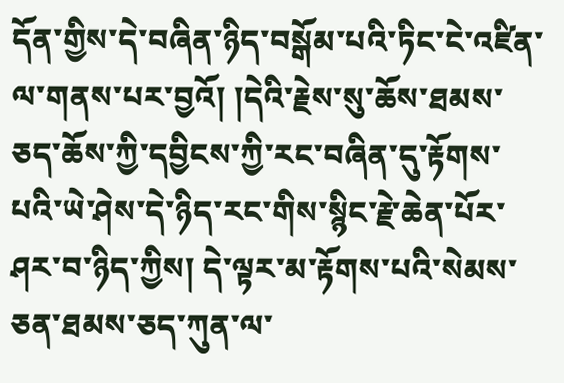དོན་གྱིས་དེ་བཞིན་ཉིད་བསྒོམ་པའི་ཏིང་ངེ་འཛིན་ལ་གནས་པར་བྱའོ། །དེའི་རྗེས་སུ་ཆོས་ཐམས་ཅད་ཆོས་ཀྱི་དབྱིངས་ཀྱི་རང་བཞིན་དུ་རྟོགས་པའི་ཡེ་ཤེས་དེ་ཉིད་རང་གིས་སྙིང་རྗེ་ཆེན་པོར་ཤར་བ་ཉིད་ཀྱིས། དེ་ལྟར་མ་རྟོགས་པའི་སེམས་ཅན་ཐམས་ཅད་ཀུན་ལ་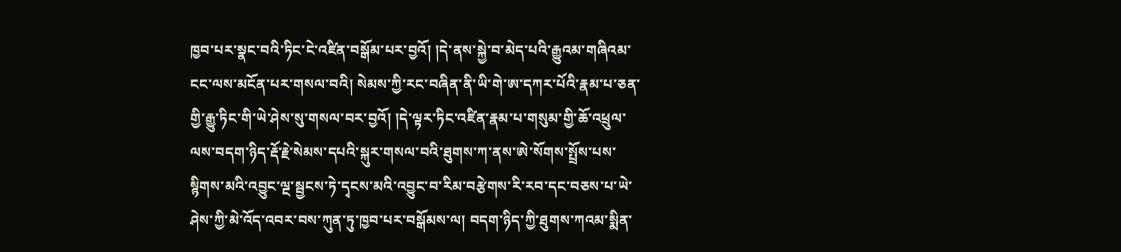ཁྱབ་པར་སྣང་བའི་ཏིང་ངེ་འཛིན་བསྒོམ་པར་བྱའོ། །དེ་ནས་སྐྱེ་བ་མེད་པའི་རྒྱུའམ་གཞིའམ་ངང་ལས་མངོན་པར་གསལ་བའི། སེམས་ཀྱི་རང་བཞིན་ནི་ཡི་གེ་ཨ་དཀར་པོའི་རྣམ་པ་ཅན་གྱི་རྒྱུ་ཏིང་གི་ཡེ་ཤེས་སུ་གསལ་བར་བྱའོ། །དེ་ལྟར་ཏིང་འཛིན་རྣམ་པ་གསུམ་གྱི་ཆོ་འཕྲུལ་ལས་བདག་ཉིད་རྡོ་རྗེ་སེམས་དཔའི་སྐུར་གསལ་བའི་ཐུགས་ཀ་ནས་ཨེ་སོགས་སྤྲོས་པས་སྙིགས་མའི་འབྱུང་ལྔ་སྦྱངས་ཏེ་དྭངས་མའི་འབྱུང་བ་རིམ་བརྩེགས་རི་རབ་དང་བཅས་པ་ཡེ་ཤེས་ཀྱི་མེ་འོད་འབར་བས་ཀུན་ཏུ་ཁྱབ་པར་བསྒོམས་ལ། བདག་ཉིད་ཀྱི་ཐུགས་ཀའམ་སྨིན་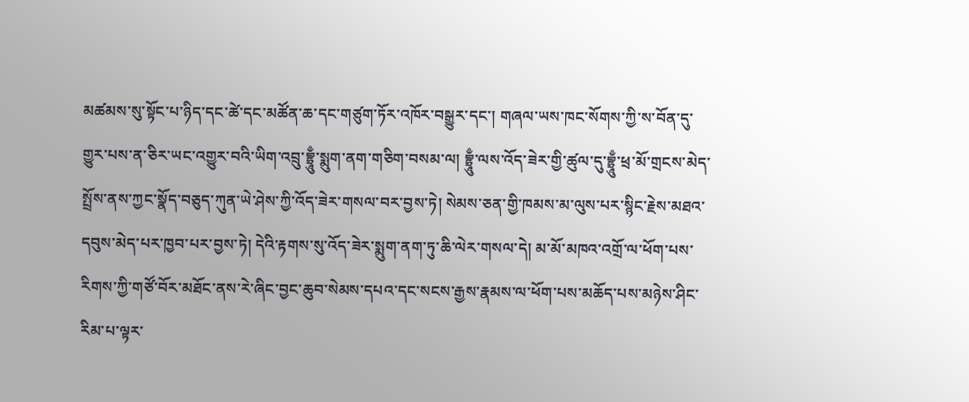མཚམས་སུ་སྟོང་པ་ཉིད་དང་ཚེ་དང་མཚོན་ཆ་དང་གཙུག་ཏོར་འཁོར་བསྒྱུར་དང་། གཞལ་ཡས་ཁང་སོགས་ཀྱི་ས་བོན་དུ་གྱུར་པས་ན་ཅིར་ཡང་འགྱུར་བའི་ཡིག་འབྲུ་བྷྲཱུྃ་སྨུག་ནག་གཅིག་བསམ་ལ། བྷྲཱུྃ་ལས་འོད་ཟེར་གྱི་ཚུལ་དུ་བྷྲཱུྃ་ཕྲ་མོ་གྲངས་མེད་སྤྲོས་ནས་ཀྱང་སྣོད་བཅུད་ཀུན་ཡེ་ཤེས་ཀྱི་འོད་ཟེར་གསལ་བར་བྱས་ཏེ། སེམས་ཅན་གྱི་ཁམས་མ་ལུས་པར་སྙིང་རྗེས་མཐའ་དབུས་མེད་པར་ཁྱབ་པར་བྱས་ཏེ། དེའི་རྟགས་སུ་འོད་ཟེར་སྨུག་ནག་ཏུ་ཆི་ལེར་གསལ་དེ། མ་མོ་མཁའ་འགྲོ་ལ་ཕོག་པས་རིགས་ཀྱི་གཙོ་བོར་མཐོང་ནས་རེ་ཞིང་བྱང་ཆུབ་སེམས་དཔའ་དང་སངས་རྒྱས་རྣམས་ལ་ཕོག་པས་མཆོད་པས་མཉེས་ཤིང་རིམ་པ་ལྟར་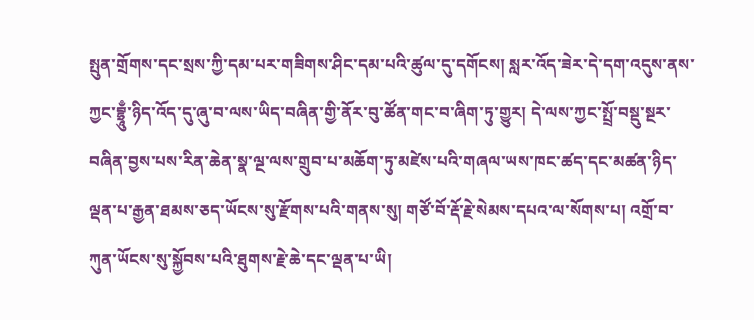སྤུན་གྲོགས་དང་སྲས་ཀྱི་དམ་པར་གཟིགས་ཤིང་དམ་པའི་ཚུལ་དུ་དགོངས། སླར་འོད་ཟེར་དེ་དག་འདུས་ནས་ཀྱང་བྷྲཱུྃ་ཉིད་འོད་དུ་ཞུ་བ་ལས་ཡིད་བཞིན་གྱི་ནོར་བུ་ཚོན་གང་བ་ཞིག་ཏུ་གྱུར། དེ་ལས་ཀྱང་སྤྲོ་བསྡུ་སྔར་བཞིན་བྱས་པས་རིན་ཆེན་སྣ་ལྔ་ལས་གྲུབ་པ་མཆོག་ཏུ་མཛེས་པའི་གཞལ་ཡས་ཁང་ཚད་དང་མཚན་ཉིད་ལྡན་པ་རྒྱན་ཐམས་ཅད་ཡོངས་སུ་རྫོགས་པའི་གནས་སུ། གཙོ་བོ་རྡོ་རྗེ་སེམས་དཔའ་ལ་སོགས་པ། འགྲོ་བ་ཀུན་ཡོངས་སུ་སྐྱོབས་པའི་ཐུགས་རྗེ་ཆེ་དང་ལྡན་པ་ཡི།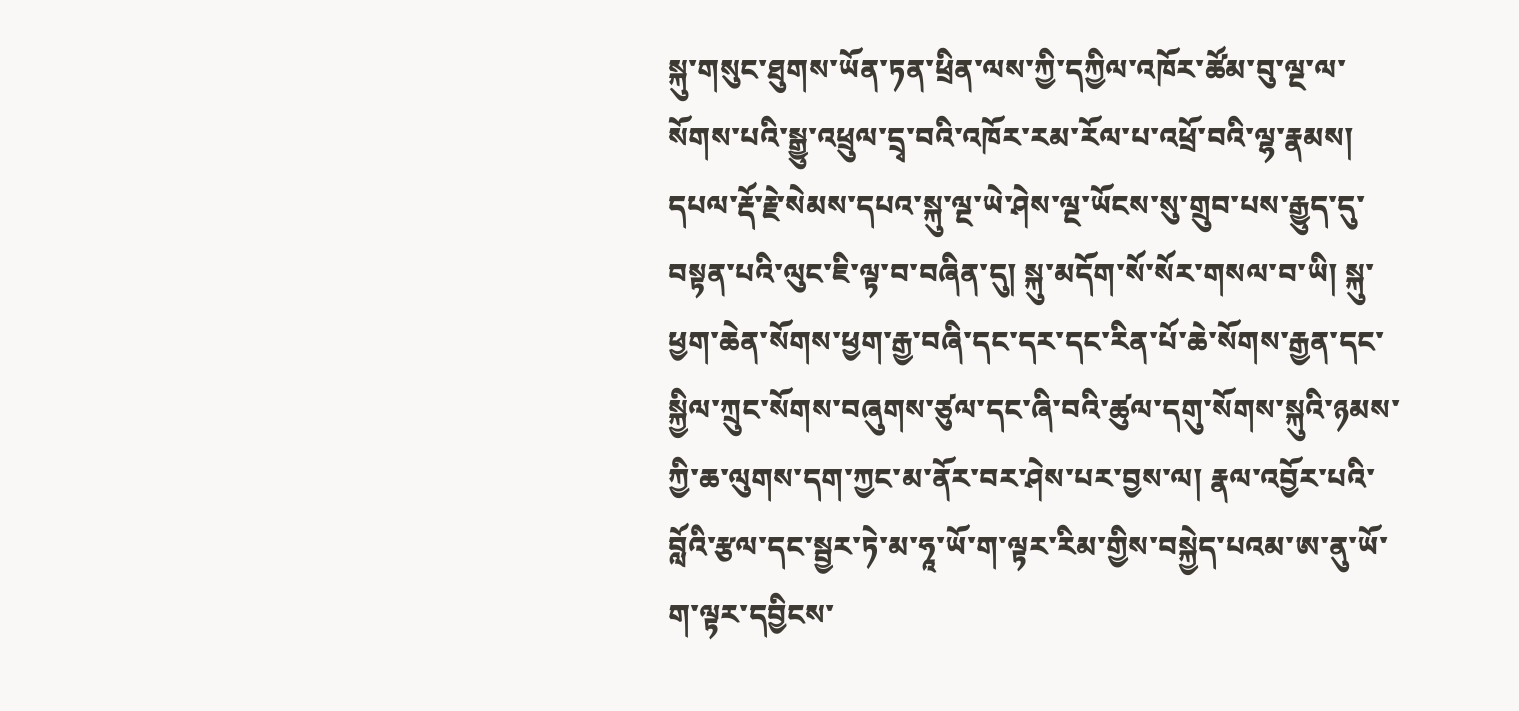སྐུ་གསུང་ཐུགས་ཡོན་ཏན་ཕྲིན་ལས་ཀྱི་དཀྱིལ་འཁོར་ཚོམ་བུ་ལྔ་ལ་སོགས་པའི་སྒྱུ་འཕྲུལ་དྲྭ་བའི་འཁོར་རམ་རོལ་པ་འཕྲོ་བའི་ལྷ་རྣམས། དཔལ་རྡོ་རྗེ་སེམས་དཔའ་སྐུ་ལྔ་ཡེ་ཤེས་ལྔ་ཡོངས་སུ་གྲུབ་པས་རྒྱུད་དུ་བསྟན་པའི་ལུང་ཇི་ལྟ་བ་བཞིན་དུ། སྐུ་མདོག་སོ་སོར་གསལ་བ་ཡི། སྐུ་ཕྱག་ཆེན་སོགས་ཕྱག་རྒྱ་བཞི་དང་དར་དང་རིན་པོ་ཆེ་སོགས་རྒྱན་དང་སྐྱིལ་ཀྲུང་སོགས་བཞུགས་ཙུལ་དང་ཞི་བའི་ཚུལ་དགུ་སོགས་སྐུའི་ཉམས་ཀྱི་ཆ་ལུགས་དག་ཀྱང་མ་ནོར་བར་ཤེས་པར་བྱས་ལ། རྣལ་འབྱོར་པའི་བློའི་རྩལ་དང་སྦྱར་ཏེ་མ་ཧཱ་ཡོ་ག་ལྟར་རིམ་གྱིས་བསྐྱེད་པའམ་ཨ་ནུ་ཡོ་ག་ལྟར་དབྱིངས་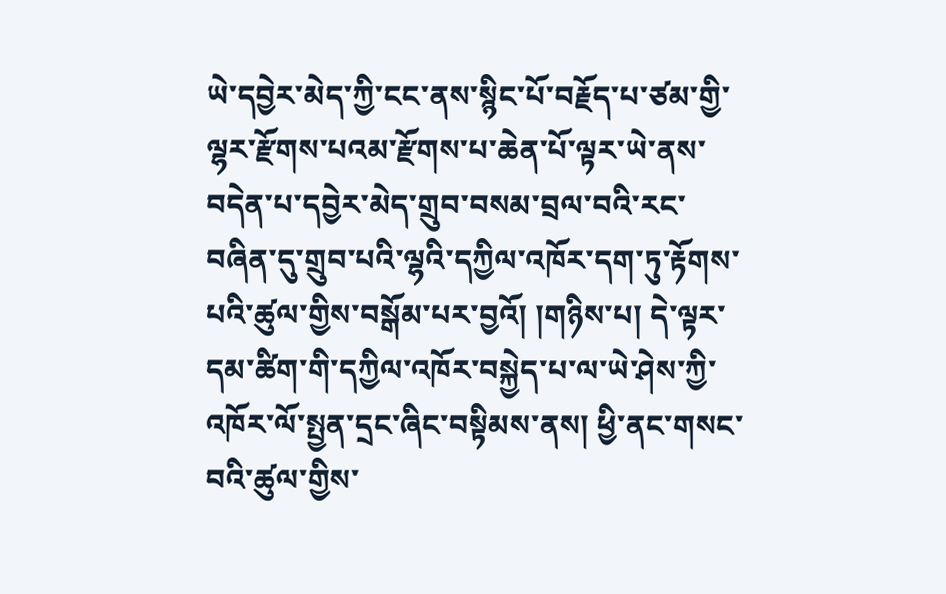ཡེ་དབྱེར་མེད་ཀྱི་ངང་ནས་སྙིང་པོ་བརྗོད་པ་ཙམ་གྱི་ལྷར་རྫོགས་པའམ་རྫོགས་པ་ཆེན་པོ་ལྟར་ཡེ་ནས་བདེན་པ་དབྱེར་མེད་གྲུབ་བསམ་བྲལ་བའི་རང་བཞིན་དུ་གྲུབ་པའི་ལྷའི་དཀྱིལ་འཁོར་དག་ཏུ་རྟོགས་པའི་ཚུལ་གྱིས་བསྒོམ་པར་བྱའོ། །གཉིས་པ། དེ་ལྟར་དམ་ཚིག་གི་དཀྱིལ་འཁོར་བསྐྱེད་པ་ལ་ཡེ་ཤེས་ཀྱི་འཁོར་ལོ་སྤྱན་དྲང་ཞིང་བསྟིམས་ནས། ཕྱི་ནང་གསང་བའི་ཚུལ་གྱིས་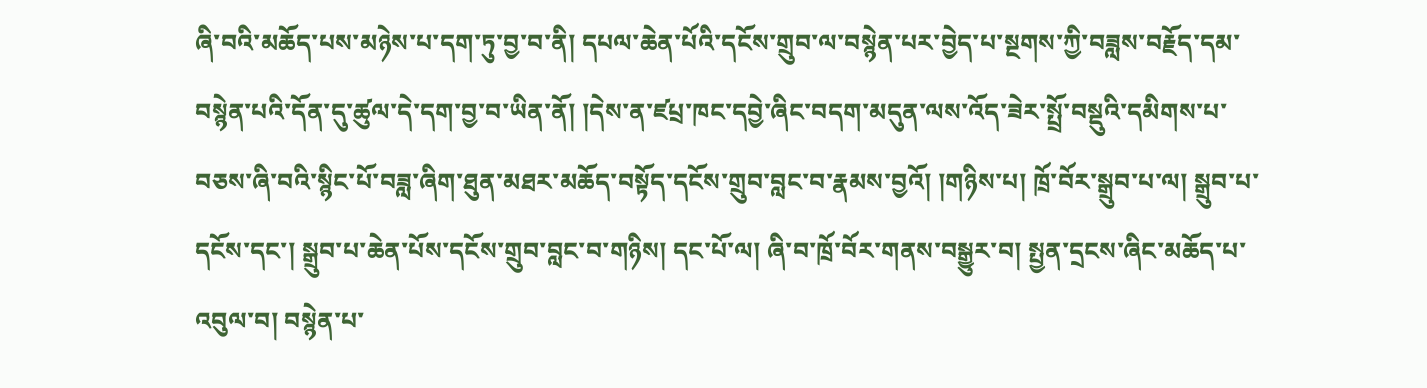ཞི་བའི་མཆོད་པས་མཉེས་པ་དག་ཏུ་བྱ་བ་ནི། དཔལ་ཆེན་པོའི་དངོས་གྲུབ་ལ་བསྙེན་པར་བྱེད་པ་སྔགས་ཀྱི་བཟླས་བརྗོད་དམ་བསྙེན་པའི་དོན་དུ་ཚུལ་དེ་དག་བྱ་བ་ཡིན་ནོ། །དེས་ན་ཛཔྲ་ཁང་དབྱེ་ཞིང་བདག་མདུན་ལས་འོད་ཟེར་སྤྲོ་བསྡུའི་དམིགས་པ་བཅས་ཞི་བའི་སྙིང་པོ་བཟླ་ཞིག་ཐུན་མཐར་མཆོད་བསྟོད་དངོས་གྲུབ་བླང་བ་རྣམས་བྱའོ། །གཉིས་པ། ཁྲོ་བོར་སྒྲུབ་པ་ལ། སྒྲུབ་པ་དངོས་དང་། སྒྲུབ་པ་ཆེན་པོས་དངོས་གྲུབ་བླང་བ་གཉིས། དང་པོ་ལ། ཞི་བ་ཁྲོ་བོར་གནས་བསྒྱུར་བ། སྤྱན་དྲངས་ཞིང་མཆོད་པ་འབུལ་བ། བསྙེན་པ་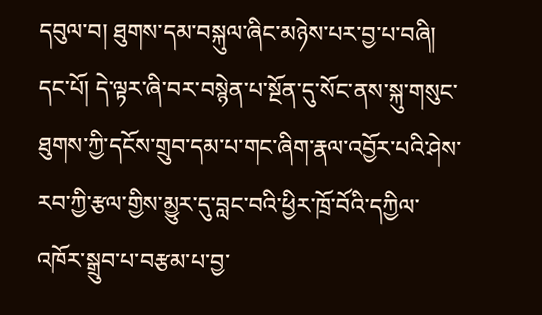དབུལ་བ། ཐུགས་དམ་བསྐུལ་ཞིང་མཉེས་པར་བྱ་པ་བཞི། དང་པོ། དེ་ལྟར་ཞི་བར་བསྙེན་པ་སྔོན་དུ་སོང་ནས་སྐུ་གསུང་ཐུགས་ཀྱི་དངོས་གྲུབ་དམ་པ་གང་ཞིག་རྣལ་འབྱོར་པའི་ཤེས་རབ་ཀྱི་རྩལ་གྱིས་མྱུར་དུ་བླང་བའི་ཕྱིར་ཁྲོ་བོའི་དཀྱིལ་འཁོར་སྒྲུབ་པ་བརྩམ་པ་བྱ་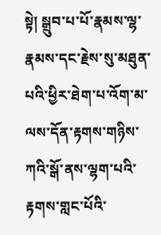སྟེ། སྒྲུབ་པ་པོ་རྣམས་ལྷ་རྣམས་དང་རྗེས་སུ་མཐུན་པའི་ཕྱིར་ཐེག་པ་འོག་མ་ལས་དོན་རྟགས་གཉིས་ཀའི་སྒོ་ནས་ལྷག་པའི་རྟགས་གླང་པོའི་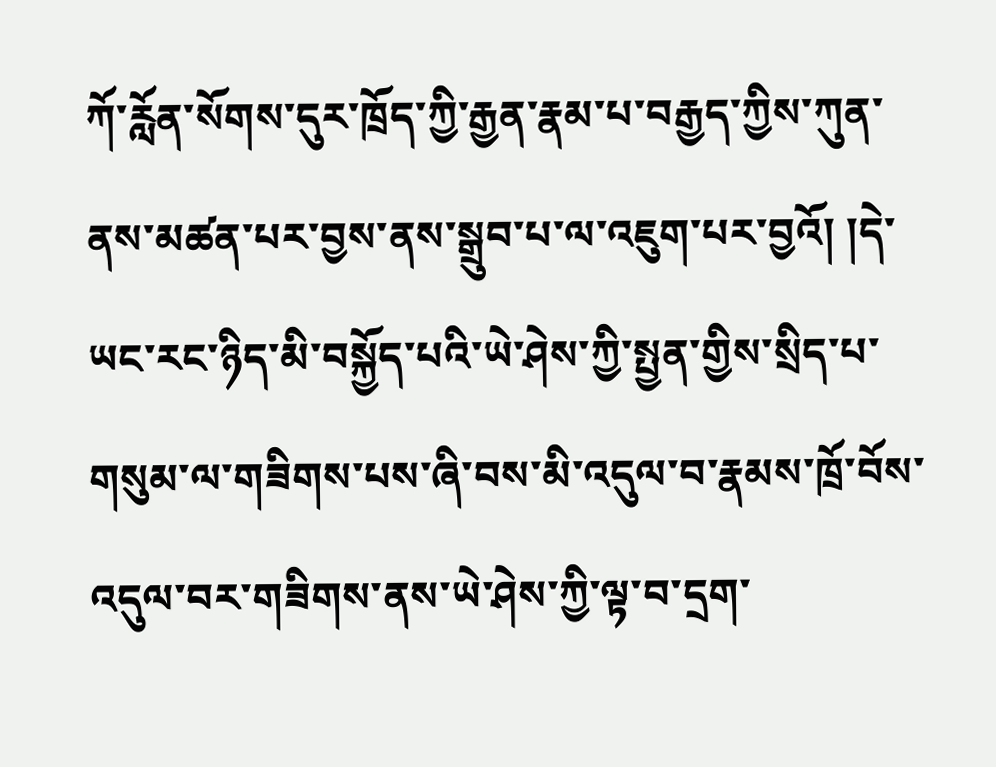ཀོ་རློན་སོགས་དུར་ཁྲོད་ཀྱི་རྒྱན་རྣམ་པ་བརྒྱད་ཀྱིས་ཀུན་ནས་མཚན་པར་བྱས་ནས་སྒྲུབ་པ་ལ་འཇུག་པར་བྱའོ། །དེ་ཡང་རང་ཉིད་མི་བསྐྱོད་པའི་ཡེ་ཤེས་ཀྱི་སྤྱན་གྱིས་སྲིད་པ་གསུམ་ལ་གཟིགས་པས་ཞི་བས་མི་འདུལ་བ་རྣམས་ཁྲོ་བོས་འདུལ་བར་གཟིགས་ནས་ཡེ་ཤེས་ཀྱི་ལྟ་བ་དྲག་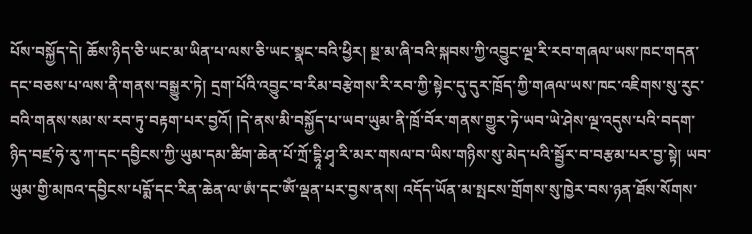པོས་བསྐྱོད་དེ། ཆོས་ཉིད་ཅི་ཡང་མ་ཡིན་པ་ལས་ཅི་ཡང་སྣང་བའི་ཕྱིར། སྔ་མ་ཞི་བའི་སྐབས་ཀྱི་འབྱུང་ལྔ་རི་རབ་གཞལ་ཡས་ཁང་གདན་དང་བཅས་པ་ལས་ནི་གནས་བསྒྱུར་ཏེ། དྲག་པོའི་འབྱུང་བ་རིམ་བརྩེགས་རི་རབ་ཀྱི་སྟེང་དུ་དུར་ཁྲོད་ཀྱི་གཞལ་ཡས་ཁང་འཇིགས་སུ་རུང་བའི་གནས་སམ་ས་རབ་ཏུ་བརྟག་པར་བྱའོ། །དེ་ནས་མི་བསྐྱོད་པ་ཡབ་ཡུམ་ནི་ཁྲོ་བོར་གནས་གྱུར་ཏེ་ཡབ་ཡེ་ཤེས་ལྔ་འདུས་པའི་བདག་ཉིད་བཛྲ་ཧེ་རུ་ཀ་དང་དབྱིངས་ཀྱི་ཡུམ་དམ་ཚིག་ཆེན་པོ་ཀྲོ་དྷཱི་ཤྭ་རི་མར་གསལ་བ་ཡིས་གཉིས་སུ་མེད་པའི་སྦྱོར་བ་བརྩམ་པར་བྱ་སྟེ། ཡབ་ཡུམ་གྱི་མཁའ་དབྱིངས་པདྨོ་དང་རིན་ཆེན་ལ་ཨཾ་དང་ༀ་ལྡན་པར་བྱས་ནས། འདོད་ཡོན་མ་སྤངས་གྲོགས་སུ་ཁྱེར་བས་ཉན་ཐོས་སོགས་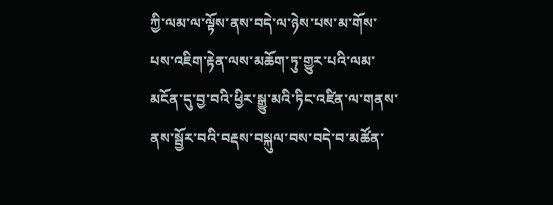ཀྱི་ལམ་ལ་ལྟོས་ནས་བདེ་ལ་ཉེས་པས་མ་གོས་པས་འཇིག་རྟེན་ལས་མཆོག་ཏུ་གྱུར་པའི་ལམ་མངོན་དུ་བྱ་བའི་ཕྱིར་སྒྱུ་མའི་ཏིང་འཛིན་ལ་གནས་ནས་སྦྱོར་བའི་བརྡས་བསྐུལ་བས་བདེ་བ་མཚོན་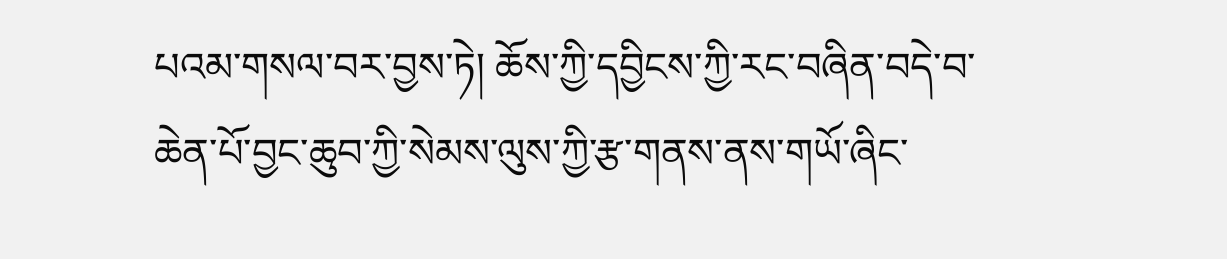པའམ་གསལ་བར་བྱས་ཏེ། ཆོས་ཀྱི་དབྱིངས་ཀྱི་རང་བཞིན་བདེ་བ་ཆེན་པོ་བྱང་ཆུབ་ཀྱི་སེམས་ལུས་ཀྱི་རྩ་གནས་ནས་གཡོ་ཞིང་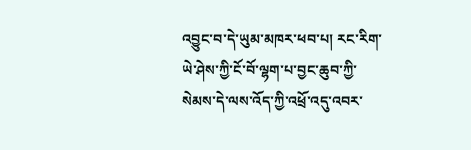འབྱུང་བ་དེ་ཡུམ་མཁར་ཕབ་པ། རང་རིག་ཡེ་ཤེས་ཀྱི་ངོ་བོ་ལྷག་པ་བྱང་ཆུབ་ཀྱི་སེམས་དེ་ལས་འོད་ཀྱི་འཕྲོ་འདུ་འབར་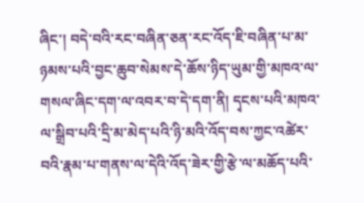ཞིང་། བདེ་བའི་རང་བཞིན་ཅན་རང་འོད་ཇི་བཞིན་པ་མ་ཉམས་པའི་བྱང་ཆུབ་སེམས་དེ་ཆོས་ཉིད་ཡུམ་གྱི་མཁའ་ལ་གསལ་ཞིང་དག་ལ་འབར་བ་དེ་དག་ནི། དྭངས་པའི་མཁའ་ལ་སྒྲིབ་པའི་དྲི་མ་མེད་པའི་ཉི་མའི་འོད་བས་ཀྱང་འཚེར་བའི་རྣམ་པ་གནས་ལ་དེའི་འོད་ཟེར་གྱི་རྩེ་ལ་མཆོད་པའི་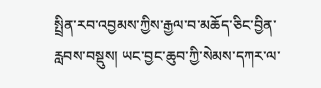སྤྲིན་རབ་འབྱམས་ཀྱིས་རྒྱལ་བ་མཆོད་ཅིང་བྱིན་རླབས་བསྡུས། ཡང་བྱང་ཆུབ་ཀྱི་སེམས་དཀར་ལ་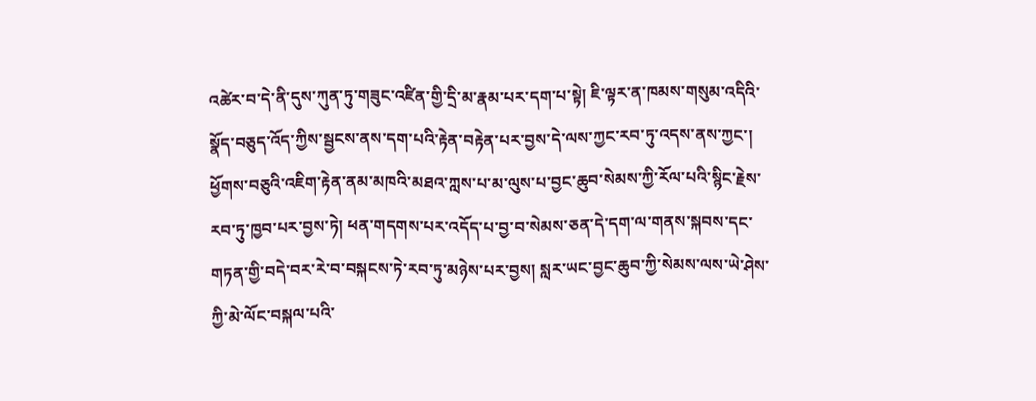འཚེར་བ་དེ་ནི་དུས་ཀུན་ཏུ་གཟུང་འཛིན་གྱི་དྲི་མ་རྣམ་པར་དག་པ་སྟེ། ཇི་ལྟར་ན་ཁམས་གསུམ་འདིའི་སྣོད་བཅུད་འོད་ཀྱིས་སྦྱངས་ནས་དག་པའི་རྟེན་བརྟེན་པར་བྱས་དེ་ལས་ཀྱང་རབ་ཏུ་འདས་ནས་ཀྱང་། ཕྱོགས་བཅུའི་འཇིག་རྟེན་ནམ་མཁའི་མཐའ་ཀླས་པ་མ་ལུས་པ་བྱང་ཆུབ་སེམས་ཀྱི་རོལ་པའི་སྙིང་རྗེས་རབ་ཏུ་ཁྱབ་པར་བྱས་ཏེ། ཕན་གདགས་པར་འདོད་པ་བྱ་བ་སེམས་ཅན་དེ་དག་ལ་གནས་སྐབས་དང་གཏན་གྱི་བདེ་བར་རེ་བ་བསྐངས་ཏེ་རབ་ཏུ་མཉེས་པར་བྱས། སླར་ཡང་བྱང་ཆུབ་ཀྱི་སེམས་ལས་ཡེ་ཤེས་ཀྱི་མེ་ལོང་བསྐལ་པའི་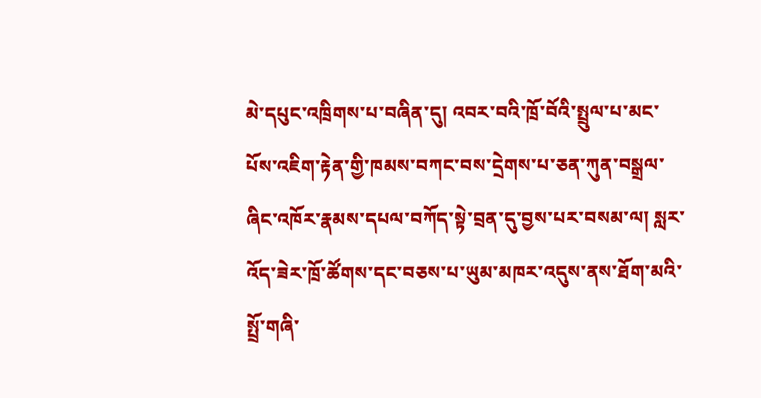མེ་དཔུང་འཁྲིགས་པ་བཞིན་དུ། འབར་བའི་ཁྲོ་བོའི་སྤྲུལ་པ་མང་པོས་འཇིག་རྟེན་གྱི་ཁམས་བཀང་བས་དྲེགས་པ་ཅན་ཀུན་བསྒྲལ་ཞིང་འཁོར་རྣམས་དཔལ་བཀོད་སྟེ་བྲན་དུ་བྱས་པར་བསམ་ལ། སླར་འོད་ཟེར་ཁྲོ་ཚོགས་དང་བཅས་པ་ཡུམ་མཁར་འདུས་ནས་ཐོག་མའི་སྤྲོ་གཞི་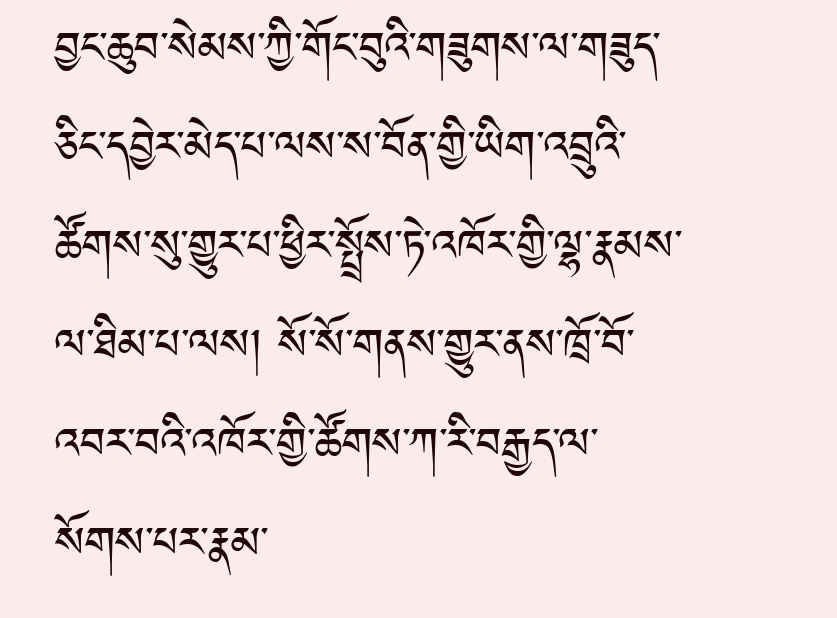བྱང་ཆུབ་སེམས་ཀྱི་གོང་བུའི་གཟུགས་ལ་གཟུད་ཅིང་དབྱེར་མེད་པ་ལས་ས་བོན་གྱི་ཡིག་འབྲུའི་ཚོགས་སུ་གྱུར་པ་ཕྱིར་སྤྲོས་ཏེ་འཁོར་གྱི་ལྷ་རྣམས་ལ་ཐིམ་པ་ལས། སོ་སོ་གནས་གྱུར་ནས་ཁྲོ་བོ་འབར་བའི་འཁོར་གྱི་ཚོགས་ཀ་རི་བརྒྱད་ལ་སོགས་པར་རྣམ་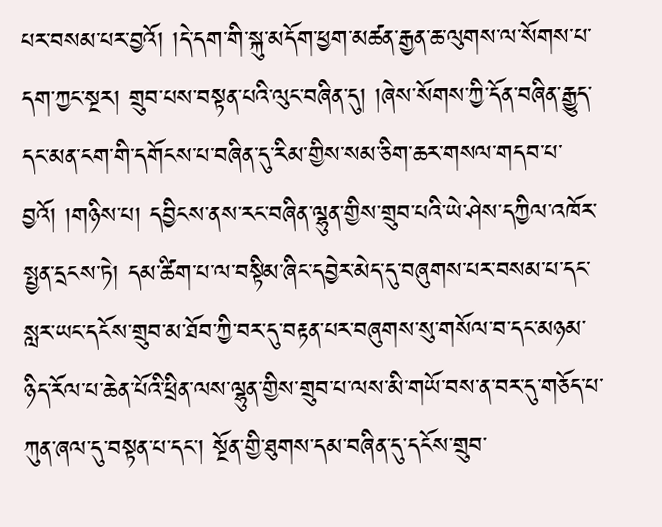པར་བསམ་པར་བྱའོ། །དེ་དག་གི་སྐུ་མདོག་ཕྱག་མཚན་རྒྱན་ཆ་ལུགས་ལ་སོགས་པ་དག་ཀྱང་སྔར། གྲུབ་པས་བསྟན་པའི་ལུང་བཞིན་དུ། །ཞེས་སོགས་ཀྱི་དོན་བཞིན་རྒྱུད་དང་མན་ངག་གི་དགོངས་པ་བཞིན་དུ་རིམ་གྱིས་སམ་ཅིག་ཆར་གསལ་གདབ་པ་བྱའོ། །གཉིས་པ། དབྱིངས་ནས་རང་བཞིན་ལྷུན་གྱིས་གྲུབ་པའི་ཡེ་ཤེས་དཀྱིལ་འཁོར་སྤྱན་དྲངས་ཏེ། དམ་ཚིག་པ་ལ་བསྟིམ་ཞིང་དབྱེར་མེད་དུ་བཞུགས་པར་བསམ་པ་དང་སླར་ཡང་དངོས་གྲུབ་མ་ཐོབ་ཀྱི་བར་དུ་བརྟན་པར་བཞུགས་སུ་གསོལ་བ་དང་མཉམ་ཉིད་རོལ་པ་ཆེན་པོའི་ཕྲིན་ལས་ལྷུན་གྱིས་གྲུབ་པ་ལས་མི་གཡོ་བས་ན་བར་དུ་གཅོད་པ་ཀུན་ཞལ་དུ་བསྟན་པ་དང་། སྔོན་གྱི་ཐུགས་དམ་བཞིན་དུ་དངོས་གྲུབ་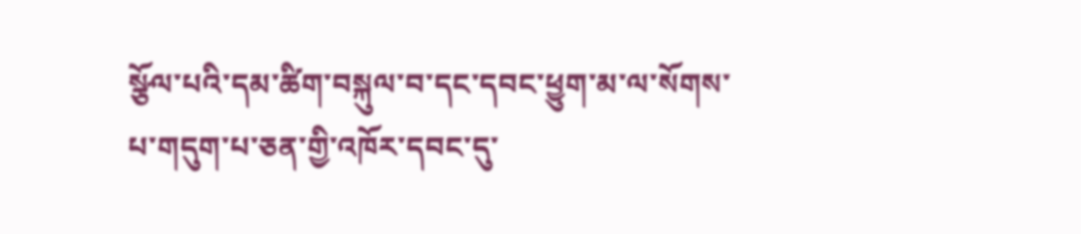སྩོལ་པའི་དམ་ཚིག་བསྐུལ་བ་དང་དབང་ཕྱུག་མ་ལ་སོགས་པ་གདུག་པ་ཅན་གྱི་འཁོར་དབང་དུ་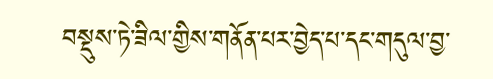བསྡུས་ཏེ་ཟིལ་གྱིས་གནོན་པར་བྱེད་པ་དང་གདུལ་བྱ་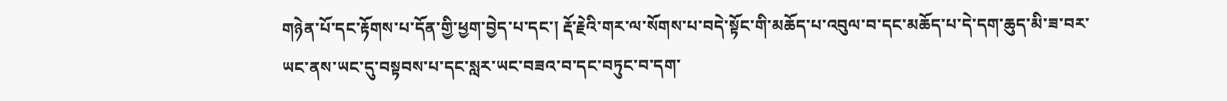གཉེན་པོ་དང་རྟོགས་པ་དོན་གྱི་ཕྱག་བྱེད་པ་དང་། རྡོ་རྗེའི་གར་ལ་སོགས་པ་བདེ་སྟོང་གི་མཆོད་པ་འབུལ་བ་དང་མཆོད་པ་དེ་དག་ཆུད་མི་ཟ་བར་ཡང་ནས་ཡང་དུ་བསྟབས་པ་དང་སླར་ཡང་བཟའ་བ་དང་བཏུང་བ་དག་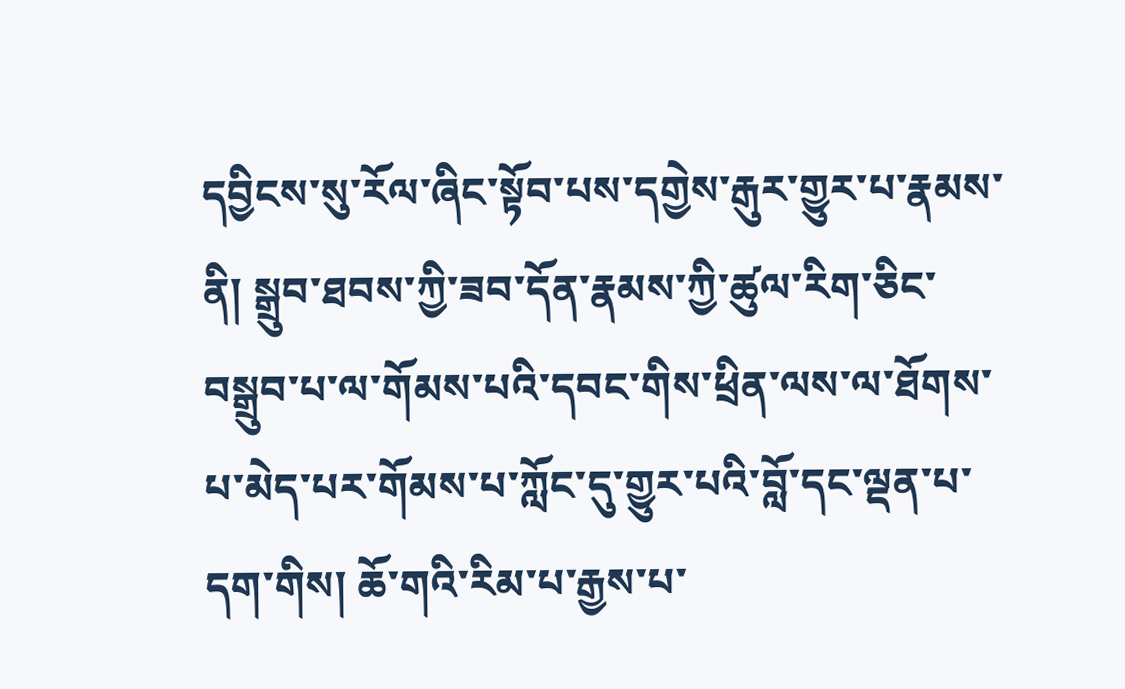དབྱིངས་སུ་རོལ་ཞིང་སྟོབ་པས་དགྱེས་རྒུར་གྱུར་པ་རྣམས་ནི། སྒྲུབ་ཐབས་ཀྱི་ཟབ་དོན་རྣམས་ཀྱི་ཚུལ་རིག་ཅིང་བསྒྲུབ་པ་ལ་གོམས་པའི་དབང་གིས་ཕྲིན་ལས་ལ་ཐོགས་པ་མེད་པར་གོམས་པ་ཀློང་དུ་གྱུར་པའི་བློ་དང་ལྡན་པ་དག་གིས། ཆོ་གའི་རིམ་པ་རྒྱས་པ་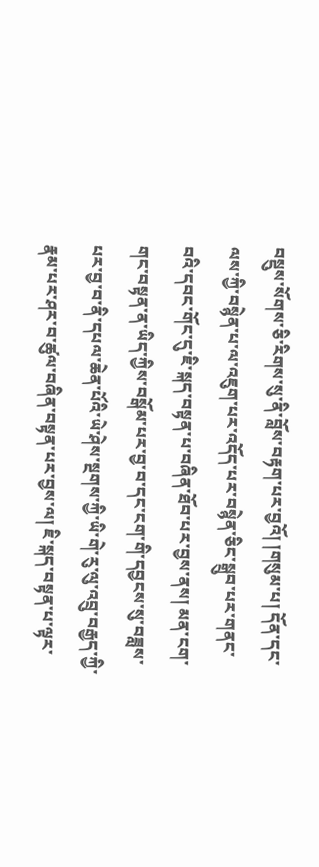བསྡུས་སོགས་ཅི་རིགས་སུ་ནི་བློས་བརྟག་པར་བྱའོ། །གསུམ་པ། དོན་དང་ལས་ཀྱི་བསྙེན་པ་ལ་འཇུག་པར་འདོད་པར་བསྙེན་ཅིང་སྒྲུབ་པར་གནང་བའི་དབང་གོང་དུ་ཇི་སྐད་བསྟན་པ་བཞིན་ཐོབ་པར་བྱས་ནས། མན་ངག་གང་བསྟན་ན་ཡིད་ཀྱིས་བསྒོམ་པར་བྱ་བ་དང་ངག་གི་དབྱངས་སུ་བཟླས་པར་བྱ་བ་ནི་དཔལ་ཆེན་པོའི་ཡེ་ཤེས་སྔགས་ཀྱི་ཡི་གེ་རུ་ལུ་འབྲུ་བརྒྱད་ཀྱི་རྣམ་པར་ཤར་བ་ཚུལ་བཞིན་བསྟན་པར་བྱས་ལ། ཇི་སྐད་བསྟན་པ་ལྟར་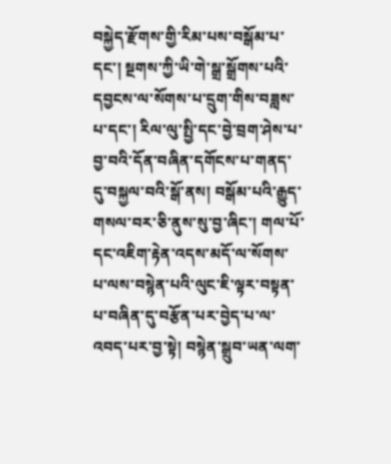བསྐྱེད་རྫོགས་གྱི་རིམ་པས་བསྒོམ་པ་དང་། སྔགས་ཀྱི་ཡི་གེ་སྒྲ་སྒྲོགས་པའི་དབྱངས་ལ་སོགས་པ་དྲུག་གིས་བཟླས་པ་དང་། རིལ་ལུ་སྤྱི་དང་བྱེ་བྲག་ཤེས་པ་བྱ་བའི་དོན་བཞིན་དགོངས་པ་གནད་དུ་བསྐྱལ་བའི་སྒོ་ནས། བསྒོམ་པའི་རྒྱུད་གསལ་བར་ཅི་ནུས་སུ་བྱ་ཞིང་། གལ་པོ་དང་འཇིག་རྟེན་འདས་མདོ་ལ་སོགས་པ་ལས་བསྙེན་པའི་ལུང་ཇི་ལྟར་བསྟན་པ་བཞིན་དུ་བརྩོན་པར་བྱེད་པ་ལ་འབད་པར་བྱ་སྟེ། བསྙེན་སྒྲུབ་ཡན་ལག་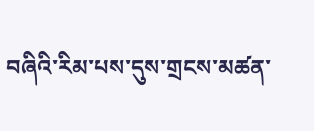བཞིའི་རིམ་པས་དུས་གྲངས་མཚན་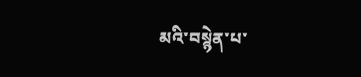མའི་བསྙེན་པ་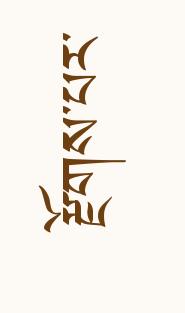རྫོགས་པར་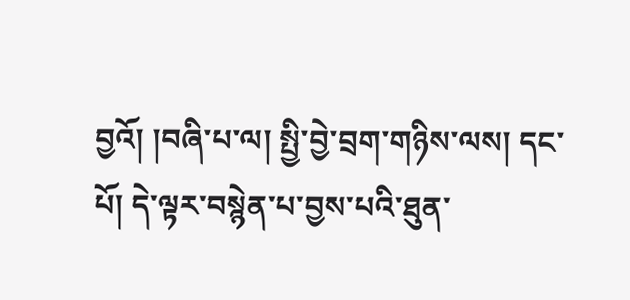བྱའོ། །བཞི་པ་ལ། སྤྱི་བྱེ་བྲག་གཉིས་ལས། དང་པོ། དེ་ལྟར་བསྙེན་པ་བྱས་པའི་ཐུན་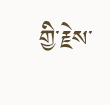གྱི་རྗེས་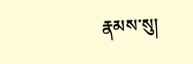རྣམས་སུ།